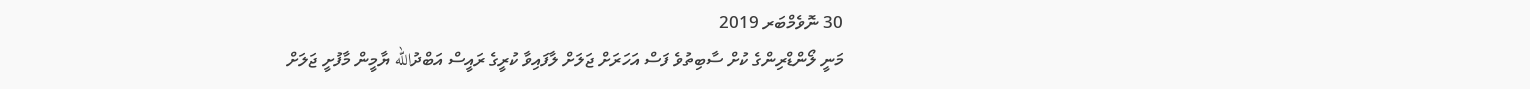30 ނޮވެމްބަރ 2019
މަނީ ލޯންޑްރިންގެ ކުށް ސާބިތުވެ ފަސް އަހަރަށް ޖަލަށް ލާފައިވާ ކުރީގެ ރައީސް އަބްދުالله ޔާމީން މާފުށީ ޖަލަށް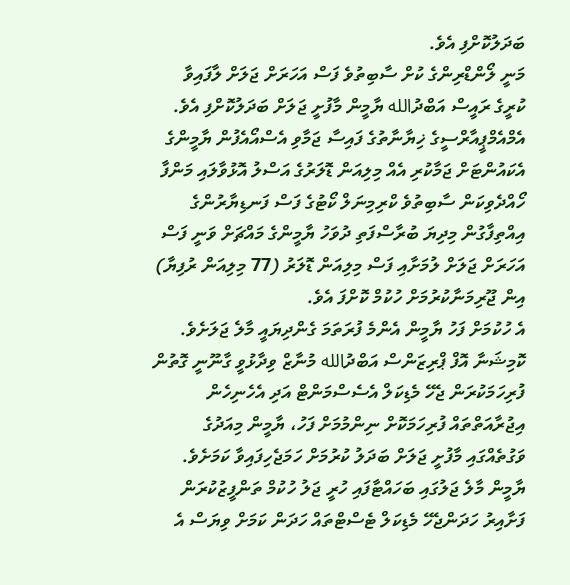ބަދަލުކޮށްފި އެވެ.
މަނީ ލޯންޑްރިންގެ ކުށް ސާބިތުވެ ފަސް އަހަރަށް ޖަލަށް ލާފައިވާ ކުރީގެ ރައީސް އަބްދުالله ޔާމީން މާފުށީ ޖަލަށް ބަދަލުކޮށްފި އެވެ.
އެމްއެމްޕީއާރްސީގެ ޚިޔާނާތުގެ ފައިސާ ޖަމާވި އެސްއޯއެފުން ޔާމީންގެ އެކައުންޓަށް ޖަމާކުރި އެއް މިލިއަން ޑޮލަރުގެ އަސްލު އޮޅުވާލައި މަންފާ ހޯއްދެވިކަން ސާބިތުވެ ކްރިމިނަލް ކޯޓުގެ ފަސް ފަނޑިޔާރުންގެ އިއްތިފާގުން މިދިޔަ ބުރާސްފަތި ދުވަހު ޔާމީންގެ މައްޗަށް ވަނީ ފަސް އަހަރަށް ޖަލަށް ލުމަށާއި ފަސް މިލިއަން ޑޮލަރު (77 މިލިއަން ރުފިޔާ) އިން ޖޫރިމަނާކުރުމަށް ހުކުމް ކޮށްފަ އެވެ.
އެ ހުކުމަށް ފަހު ޔާމީން އެންމެ ފުރަތަމަ ގެންދިޔައީ މާލެ ޖަލަށެވެ.
ކޮމިޝަނާ އޮފް ޕްރިޒަންސް އަބްދުالله މުނާޒް ވިދާޅުވީ ގާނޫނީ ގޮތުން ފުރިހަމަކުރަން ޖެހޭ މެޑިކަލް އެސެސްމަންޓް އަދި އެހެނިހެން އިޖުރާއަތްތައް ފުރިހަމަކޮށް ނިންމުމަށް ފަހު، ޔާމީން މިއަދުގެ ވަގުތެއްގައި މާފުށީ ޖަލަށް ބަދަލު ކުރުމަށް ހަމަޖެހިފައިވާ ކަމަށެވެ.
ޔާމީން މާލެ ޖަލުގައި ބަހައްޓާފައި ހުރީ ޖަލު ހުކުމް ތަންފީޒުކުރަން ފަށާއިރު ހަދަންޖެހޭ މެޑިކަލް ޓެސްޓްތައް ހަދަން ކަމަށް ވިޔަސް އެ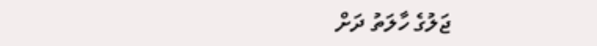ޖަލުގެ ހާލަތު ދަށް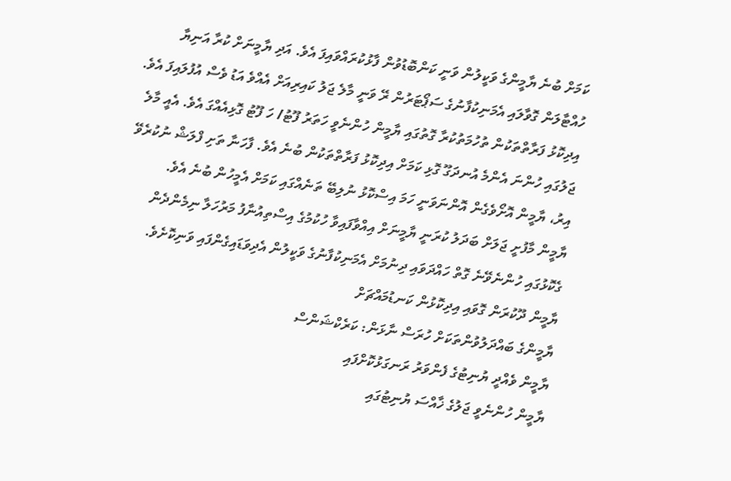ކަމަށް ބުނެ ޔާމީންގެ ވަކީލުން ވަނީ ކަންބޮޑުވުން ފާޅުކުރައްވައިފަ އެވެ. އަދި ޔާމީނަށް ކުރާ އަނިޔާ ހުއްޓާލަން ގޮވާލައި އެމަނިކުފާނުގެ ސަޕޯޓަރުން ރޭ ވަނީ މާލެ ޖަލު ކައިރިއަށް އެއްވެ އަޑު ވެސް އުފުލައިފަ އެވެ.
އިދިކޮޅު ފަރާތްތަކުން ތުހުމަތުކުރާ ގޮތުގައި ޔާމީން ހުންނެވީ ހަތަރު ފޫޓު/ ހަ ފޫޓު ގޮޅިއެއްގަ އެވެ. އެއީ މާލެ ޖަލުގައި ހުންނަ އެންމެ އުނދަގޫ ގޮޅި ކަމަށް އިދިކޮޅު ފަރާތްތަކުން ބުނެ އެވެ. ފާހަނާ ތަށި ފްލަޝް ނުކުރެވޭ އިރު، ޔާމީން އޮށޯވެގެން އޮންނަވަނީ ހަމަ އިސްކޮޅު ނުލިބޭ ތަނެއްގައި ކަމަށް އެމީހުން ބުނެ އެވެ.
ޔާމީން މާފުށީ ޖަލަށް ބަދަލު ކުރަނީ ޔާމީނަށް އިއްވާފައިވާ ހުކުމުގެ އިސްތިއުނާފު މަރުހަލާ ނިމެންދެން ގެކޮޅުގައި ހުންނެވޭނެ ގޮތް ހައްދަވައި ދިނުމަށް އެމަނިކުފާނުގެ ވަކީލުން އެދިވަޑައިގެންފައި ވަނިކޮށެވެ.
ޔާމީން ދޫކުރަން ގޮވައި އިދިކޮޅުން ކަނޑުމައްޗަށް
ޔާމީންގެ ބައްދަލުވުންތަކަށް ހުރަސް ނާޅަން: ކަރެކްޝަންސް
ޔާމީން ވެއްދީ ޔުނިޓުގެ ފެންވަރު ރަނގަޅުކޮށްފައި
ޔާމީން ހުންނެވީ ޖަލުގެ ޚާއްސަ ޔުނިޓުގައި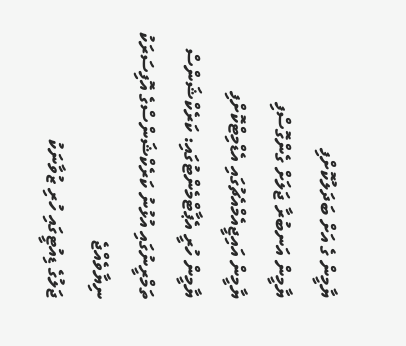ޔާމީން ގެ އަށް ބަދަލުކޮށްފި
ޔާމީން އަނބުރާ ޖަލަށް ގެންގޮސްފި
ޔާމީން އައިޖީއެމްއެޗުގައި އެޑްމިޓްކޮށްފި
ޔާމީން ހުރީ އެޕާޓްމެންޓުގައި: ކަރެކްޝަންސް
ތަމްރީނުގައި އުޅުނު ކަރެކްޝަންސްގެ އޮފިސަރަކު ނިޔާވެއްޖެ
ޖަލުގެ ޑިއުޓީގައި ހުރި ޒުވާނަކު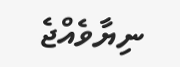ނިޔާވެއްޖެ